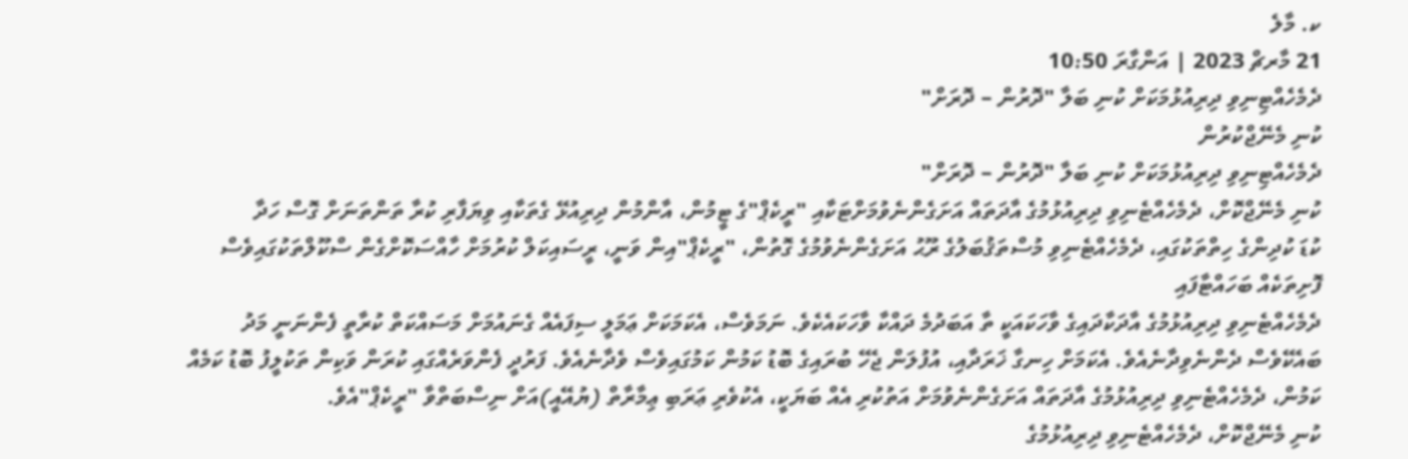ކ. މާލެ
21 މާރޗް 2023 | އަންގާރަ 10:50
ދެމެހެއްޓިނިވި ދިރިއުޅުމަކަށް ކުނި ބަލާ "ދޮރުން – ދޮރަށް"
ކުނި މެނޭޖްކުރުން
ދެމެހެއްޓިނިވި ދިރިއުޅުމަކަށް ކުނި ބަލާ "ދޮރުން – ދޮރަށް"
ކުނި މެނޭޖްކޮށް، ދެމެހެއްޓެނިވި ދިރިއުޅުމުގެ އާދަތައް އަށަގެންނެވުމަށްޓަކާއި "ރީކެޕް"ގެ ޓީމުން، އާންމުން ދިރިއުޅޭ ގެތަކާއި ވިޔަފާރި ކުރާ ތަންތަނަށް ގޮސް ހަދާ
ކުޑަ ކުދިންގެ ހިތްތަކުގައި، ދެމެހެއްޓެނިވި މުސްތަޤުބަލުގެ ރޫޙު އަށަގެންނެވުމުގެ ގޮތުން، "ރީކެޕް"އިން ވަނީ، ރީސައިކަލް ކުރުމަށް ހާއްސަކޮށްގެން ސްކޫލްތަކުގައިވެސް ފޮށިތަކެއް ބަހައްޓާފައި
ދެމެހެއްޓެނިވި ދިރިއުޅުމުގެ އާދަކާދައިގެ ވާހަކައަކީ ތާ އަބަދުމެ ދައްކާ ވާހަކައެކެވެ. ނަމަވެސް، އެކަމަކަށް ޢަމަލީ ސިފައެއް ގެނައުމަށް މަސައްކަތް ކުރާތީ ފެންނަނީ މަދު ބައެކޭވެސް ދެންނެވިދާނެއެވެ. އެކަމަށް ހިނގާ ޚަރަދާއި، އުފުލަން ޖެހޭ ބުރައިގެ ބޮޑު ކަމުން ކަމުގައިވެސް ވެދާނެއެވެ. ފަރުދީ ފެންވަރެއްގައި ކުރަން ވަކިން ތަކުލީފު ބޮޑު ކަމެއް ކަމުން، ދެމެހެއްޓެނިވި ދިރިއުޅުމުގެ އާދަތައް އަށަގެންނެވުމަށް އަތުކުރި އެއް ބަޔަކީ، އެކުވެރި ޢަރަބި ޢިމާރާތް (ޔުއޭއީ)އަށް ނިސްބަތްވާ "ރީކެޕް"އެވެ.
ކުނި މެނޭޖްކޮށް، ދެމެހެއްޓެނިވި ދިރިއުޅުމުގެ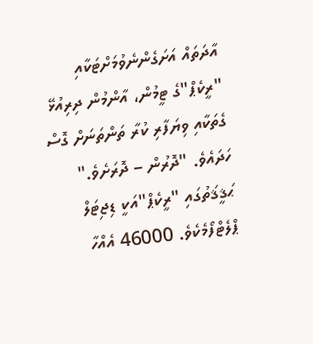އާދަތައް އަށަގެންނެވުމަށްޓަކާއި "ރީކެޕް"ގެ ޓީމުން، އާންމުން ދިރިއުޅޭ ގެތަކާއި ވިޔަފާރި ކުރާ ތަންތަނަށް ގޮސް ހަދައެވެ. "ދޮރުން – ދޮރަށެވެ."
ޙަޤީޤަތުގައި "ރީކެޕް"އަކީ ޑިޖިޓަލް ޕްލެޓްފޯމެކެވެ. 46000 އެއްހާ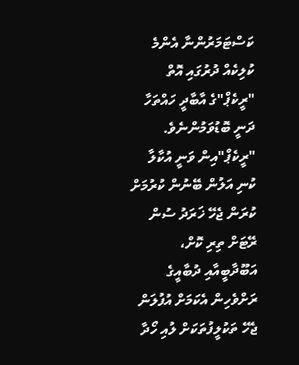ކަސްޓަމަރުންނާ އެންމެ ކުލިކެއް ދުރުގައި އޮތް "ރީކެޕް"ގެ އާބާދީ ހައްތަހާ ދަނީ ބޮޑުވަމުންނެވެ. "ރީކެޕް"އިން ވަނީ އުކާލާ ކުނި އަލުން ބޭނުން ކުރުމަށް ކުރަން ޖެހޭ ޚަރަދު ސުން ރޭޓަށް ތިރި ކޮށް، އަބޫދާބީއާއި ދުބާއީގެ ރަށްވެހިން އެކަމަށް އުފުލަން ޖެހޭ ތަކުލީފުތަކަށް ލުއި ހޯދާ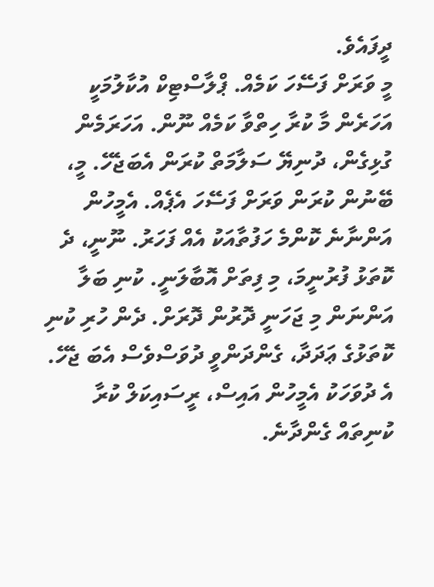ދީފައެވެ.
މީ ވަރަށް ފަސޭހަ ކަމެއް. ޕްލާސްޓިކް އުކާލުމަކީ އަހަރެން މާ ކުރާ ހިތްވާ ކަމެއް ނޫން. އަހަރަމެން ގުޅިގެން، ދުނިޔޭ ސަލާމަތް ކުރަން އެބަޖެހޭ. މީ، ބޭނުން ކުރަން ވަރަށް ފަސޭހަ އެޕެއް. އެމީހުން އަންނާނެ ކޮންމެ ހަފުތާއަކު އެއް ފަހަރު. ނޫނީ، ދެ ކޮތަޅު ފުރުނީމަ، މި ފިތަށް އޮބާލަނީ. ކުނި ބަލާ އަންނަން މި ޖަހަނީ ދޮރުން ދޮރަށް. ދެން ހުރި ކުނި ކޮތަޅުގެ ޢަދަދާ، ގެންދަންވީ ދުވަސްވެސް އެބަ ޖެހޭ. އެ ދުވަހަކު އެމީހުން އައިސް، ރީސައިކަލް ކުރާ ކުނިތައް ގެންދާނެ.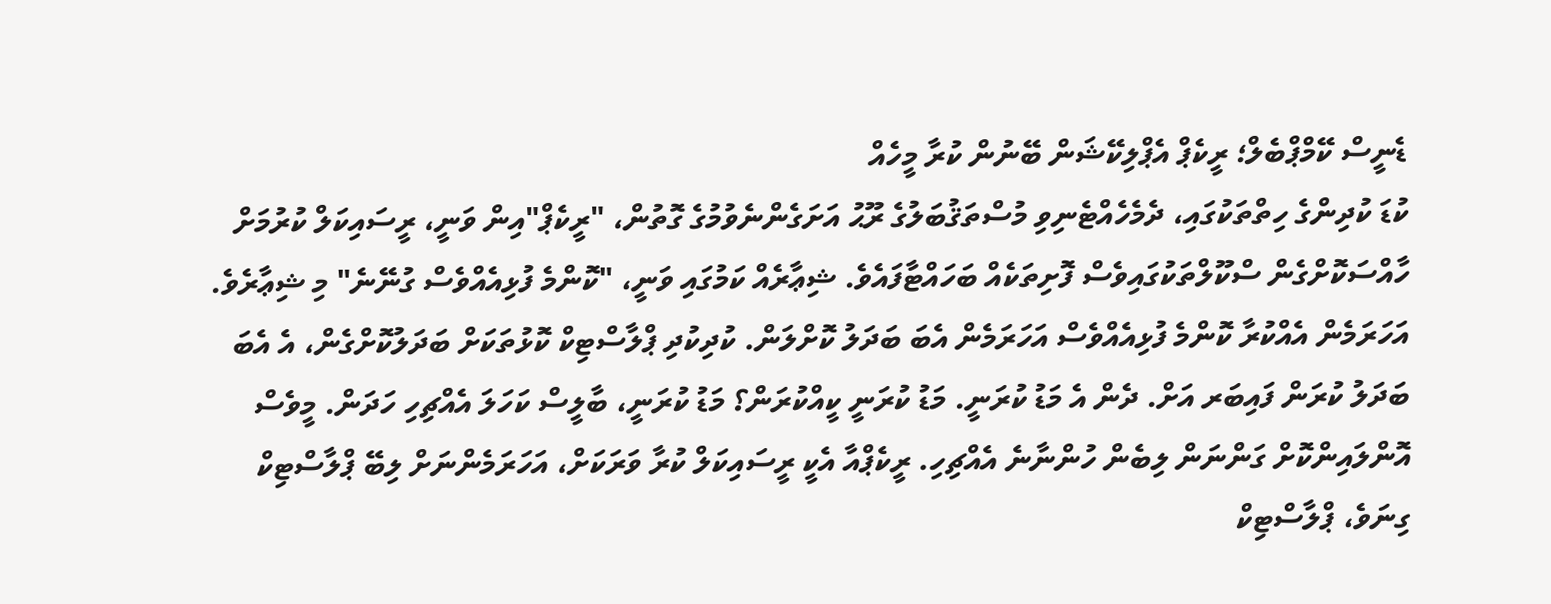ޑެނީސް ކޭމްޕްބެލް؛ ރީކެޕް އެޕްލިކޭޝަން ބޭނުން ކުރާ މީހެއް
ކުޑަ ކުދިންގެ ހިތްތަކުގައި، ދެމެހެއްޓެނިވި މުސްތަޤުބަލުގެ ރޫޙު އަށަގެންނެވުމުގެ ގޮތުން، "ރީކެޕް"އިން ވަނީ، ރީސައިކަލް ކުރުމަށް ހާއްސަކޮށްގެން ސްކޫލްތަކުގައިވެސް ފޮށިތަކެއް ބަހައްޓާފައެވެ. ޝިޢާރެއް ކަމުގައި ވަނީ، "ކޮންމެ ފުޅިއެއްވެސް ގުނޭނެ" މި ޝިޢާރެވެ.
އަހަރަމެން އެއްކުރާ ކޮންމެ ފުޅިއެއްވެސް އަހަރަމެން އެބަ ބަދަލު ކޮށްލަން. ކުދިކުދި ޕްލާސްޓިކް ކޮޅުތަކަށް ބަދަލުކޮށްގެން، އެ އެބަ ބަދަލު ކުރަން ފައިބަރ އަށް. ދެން އެ މަޑު ކުރަނީ. މަޑު ކުރަނީ ކީއްކުރަން؟ މަޑު ކުރަނީ، ބާލީސް ކަހަލަ އެއްޗިހި ހަދަން. މީވެސް އޮންލައިންކޮށް ގަންނަން ލިބެން ހުންނާނެ އެއްޗިހި. ރީކެޕްއާ އެކީ ރީސައިކަލް ކުރާ ވަރަކަށް، އަހަރަމެންނަށް ލިބޭ ޕްލާސްޓިކް ގިނަވެ، ޕްލާސްޓިކް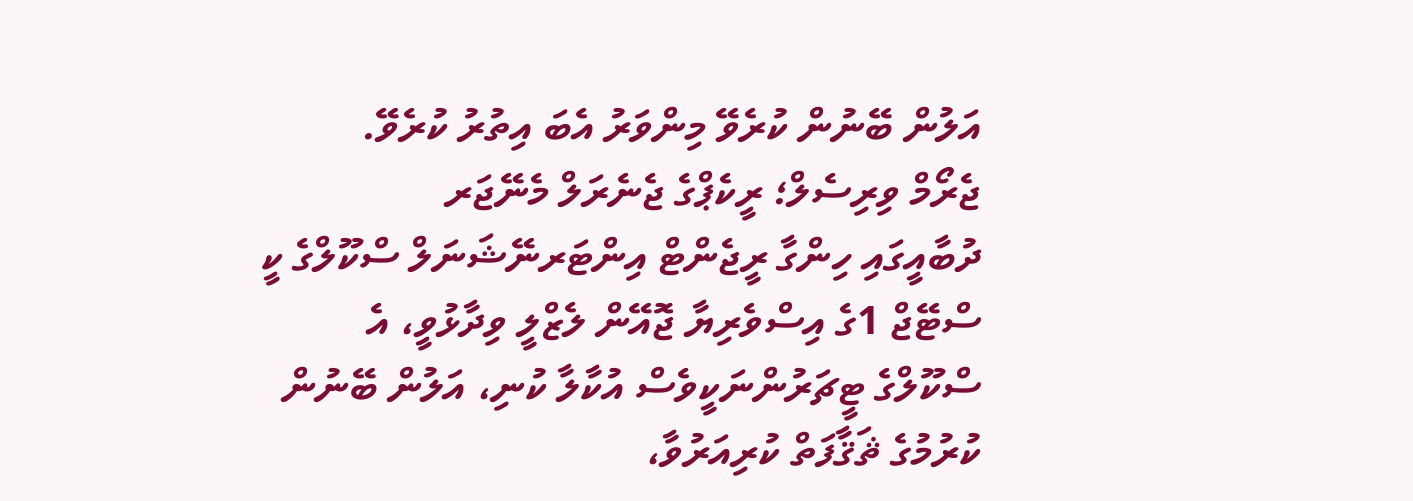އަލުން ބޭނުން ކުރެވޭ މިންވަރު އެބަ އިތުރު ކުރެވޭ.
ޖެރޯމް ވިރިސެލް؛ ރީކެޕްގެ ޖެނެރަލް މެނޭޖަރ
ދުބާއީގައި ހިންގާ ރީޖެންޓް އިންޓަރނޭޝަނަލް ސްކޫލްގެ ކީ ސްޓޭޖް 1ގެ އިސްވެރިޔާ ޖޮއޭން ލެޒްލީ ވިދާޅުވީ، އެ ސްކޫލްގެ ޓީޗަރުންނަކީވެސް އުކާލާ ކުނި، އަލުން ބޭނުން ކުރުމުގެ ޘަޤާފަތް ކުރިއަރުވާ،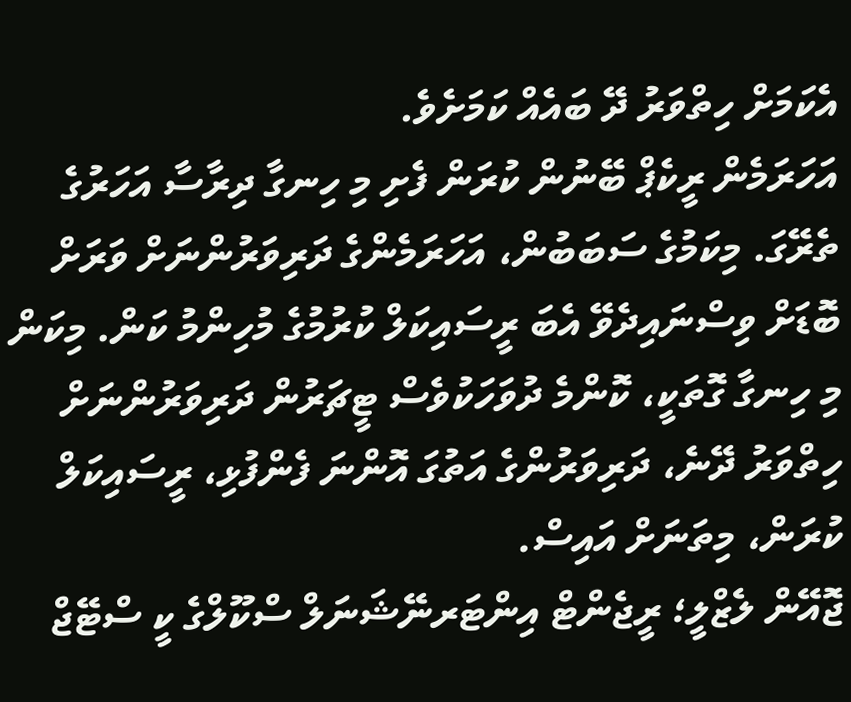އެކަމަށް ހިތްވަރު ދޭ ބައެއް ކަމަށެވެ.
އަހަރަމެން ރީކެޕް ބޭނުން ކުރަން ފެށި މި ހިނގާ ދިރާސާ އަހަރުގެ ތެރޭގަ. މިކަމުގެ ސަބަބުން، އަހަރަމެންގެ ދަރިވަރުންނަށް ވަރަށް ބޮޑަށް ވިސްނައިދެވޭ އެބަ ރީސައިކަލް ކުރުމުގެ މުހިންމު ކަން. މިކަން މި ހިނގާ ގޮތަކީ، ކޮންމެ ދުވަހަކުވެސް ޓީޗަރުން ދަރިވަރުންނަށް ހިތްވަރު ދޭނެ، ދަރިވަރުންގެ އަތުގަ އޮންނަ ފެންފުޅި، ރީސައިކަލް ކުރަން، މިތަނަށް އައިސް.
ޖޮއޭން ލެޒްލީ؛ ރީޖެންޓް އިންޓަރނޭޝަނަލް ސްކޫލްގެ ކީ ސްޓޭޖް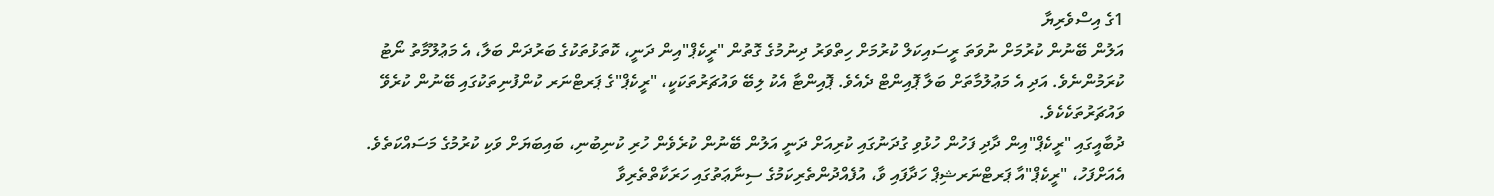1ގެ އިސްވެރިޔާ
އަލުން ބޭނުން ކުރުމަށް ނުވަތަ ރީސައިކަލް ކުރުމަށް ހިތްވަރު ދިނުމުގެ ގޮތުން "ރީކެޕް"އިން ދަނީ، ކޮތަޅުތަކުގެ ބަރުދަން ބަލާ، އެ މަޢުލޫމާތު ނޯޓު ކުރަމުންނެވެ. އަދި އެ މަޢުލުމާތަށް ބަލާ ޕޮއިންޓް ދެއެވެ. ޕޮއިންޓާ އެކު ލިބޭ ވައުޗަރުތަކަކީ، "ރީކެޕް"ގެ ޕަރޓްނަރ ކުންފުނިތަކުގައި ބޭނުން ކުރެވޭ ވައުޗަރުތަކެކެވެ.
ދުބާއީގައި "ރީކެޕް"އިން ދާދި ފަހުން ހުޅުވި ގުދަނުގައި ކުރިއަށް ދަނީ އަލުން ބޭނުން ކުރެވެން ހުރި ކުނިބުނި، ބައިބަޔަށް ވަކި ކުރުމުގެ މަސައްކަތެވެ. އެއަށްފަހު، "ރީކެޕް"އާ ޕަރޓްނަރޝިޕް ހަދާފައި ވާ، އުފެއްދުންތެރިކަމުގެ ސިނާޢަތުގައި ހަރަކާތްތެރިވާ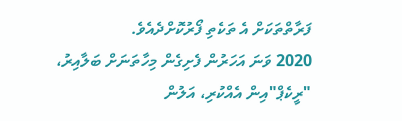ފަރާތްތަކަށް އެ ތަކެތި ފޯރުކޮށްދެއެވެ.
2020 ވަނަ އަހަރުން ފެށިގެން މިހާތަނަށް ބަލާއިރު، "ރީކެޕް"އިން އެއްކުރި، އަލުން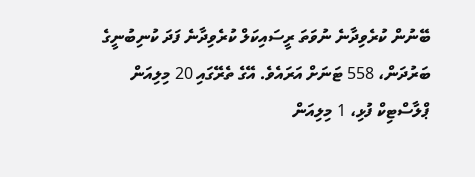ބޭނުން ކުރެވިދާނެ ނުވަތަ ރީސައިކަލް ކުރެވިދާނެ ފަދަ ކުނިބުނީގެ ބަރުދަން، 558 ޓަނަށް އަރައެވެ. އޭގެ ތެރޭގައި 20 މިލިއަން ޕްލާސްޓިކް ފުޅި، 1 މިލިއަން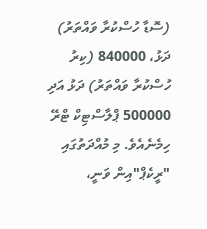(ސޮޑާ ހުސްކުރާ ވައްތަރު) ދަޅު، 840000 (ކިރު ހުސްކުރާ ވައްތަރު) ދަޅު އަދި 500000 ޕްލާސްޓިކް ޓްރޭ ހިމެނެއެވެ. މި މުއްދަތުގައި "ރީކެޕް"އިން ވަނީ،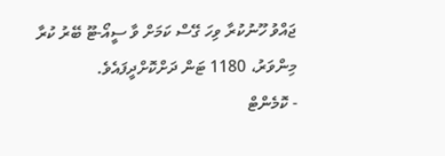ޖައްވު ހޫނުކުރާ ވިހަ ގޭސް ކަމަށް ވާ ސީއޯ-ޓޫ ބޭރު ކުރާ މިންވަރު، 1180 ޓަން ދަށްކޮށްދީފައެވެ.
- ކޮމެންޓް